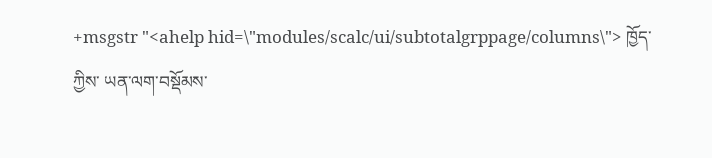+msgstr "<ahelp hid=\"modules/scalc/ui/subtotalgrppage/columns\"> ཁྱོད་ཀྱིས་ ཡན་ལག་བསྡོམས་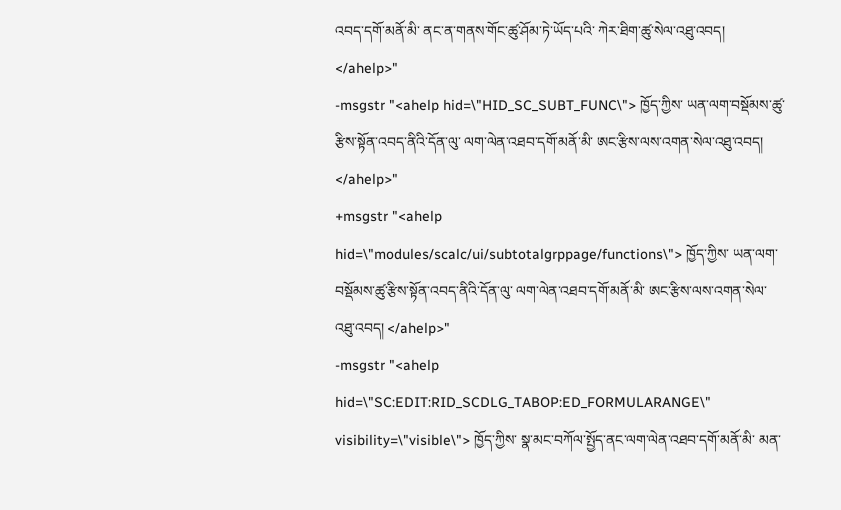འབད་དགོ་མནོ་མི་ ནང་ན་གནས་གོང་ཚུ་ཤོམ་ཏེ་ཡོད་པའི་ ཀེར་ཐིག་ཚུ་སེལ་འཐུ་འབད། </ahelp>"
-msgstr "<ahelp hid=\"HID_SC_SUBT_FUNC\"> ཁྱོད་ཀྱིས་ ཡན་ལག་བསྡོམས་ཚུ་རྩིས་སྟོན་འབད་ནིའི་དོན་ལུ་ ལག་ལེན་འཐབ་དགོ་མནོ་མི་ ཨང་རྩིས་ལས་འགན་སེལ་འཐུ་འབད། </ahelp>"
+msgstr "<ahelp hid=\"modules/scalc/ui/subtotalgrppage/functions\"> ཁྱོད་ཀྱིས་ ཡན་ལག་བསྡོམས་ཚུ་རྩིས་སྟོན་འབད་ནིའི་དོན་ལུ་ ལག་ལེན་འཐབ་དགོ་མནོ་མི་ ཨང་རྩིས་ལས་འགན་སེལ་འཐུ་འབད། </ahelp>"
-msgstr "<ahelp hid=\"SC:EDIT:RID_SCDLG_TABOP:ED_FORMULARANGE\" visibility=\"visible\"> ཁྱོད་ཀྱིས་ སྣ་མང་བཀོལ་སྤྱོད་ནང་ལག་ལེན་འཐབ་དགོ་མནོ་མི་ མན་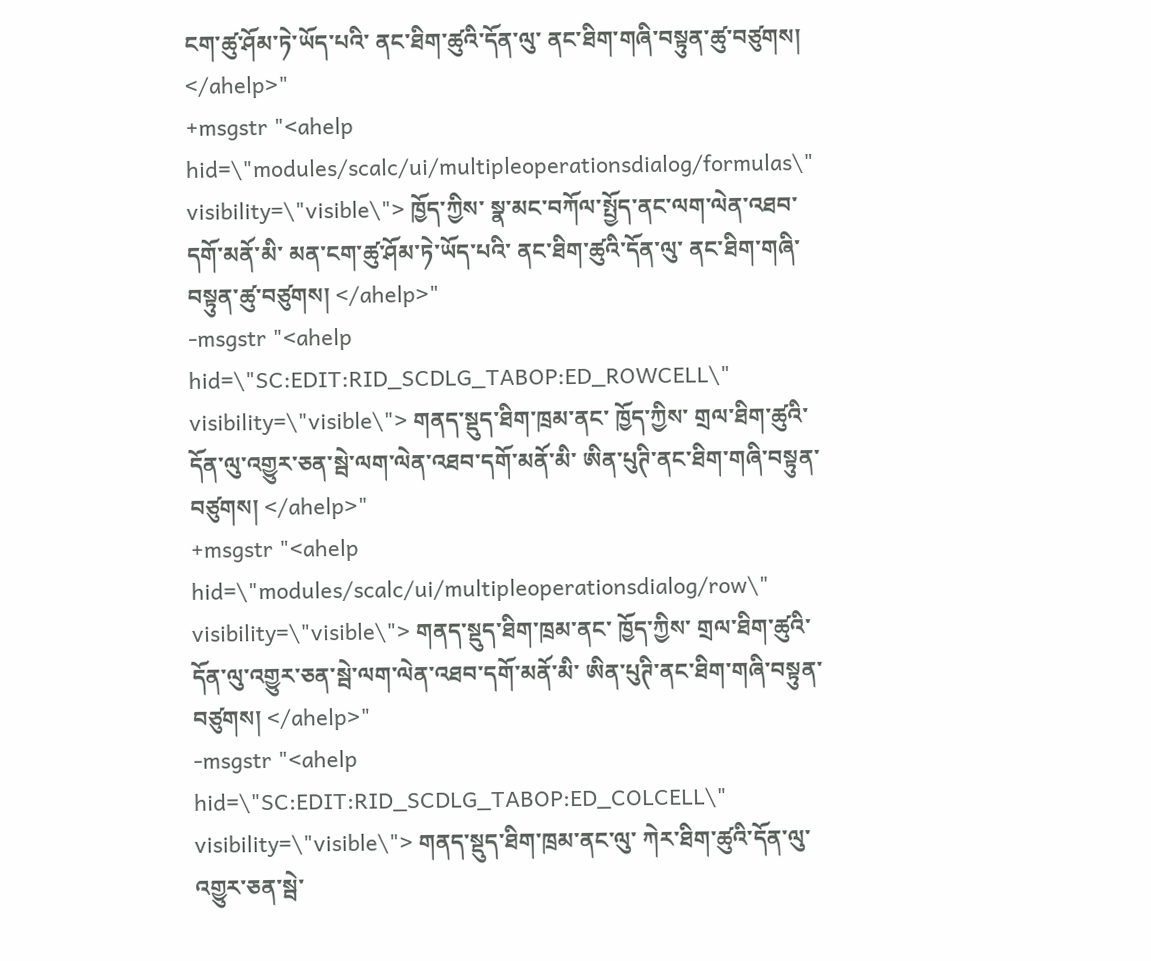ངག་ཚུ་ཤོམ་ཏེ་ཡོད་པའི་ ནང་ཐིག་ཚུའི་དོན་ལུ་ ནང་ཐིག་གཞི་བསྟུན་ཚུ་བཙུགས། </ahelp>"
+msgstr "<ahelp hid=\"modules/scalc/ui/multipleoperationsdialog/formulas\" visibility=\"visible\"> ཁྱོད་ཀྱིས་ སྣ་མང་བཀོལ་སྤྱོད་ནང་ལག་ལེན་འཐབ་དགོ་མནོ་མི་ མན་ངག་ཚུ་ཤོམ་ཏེ་ཡོད་པའི་ ནང་ཐིག་ཚུའི་དོན་ལུ་ ནང་ཐིག་གཞི་བསྟུན་ཚུ་བཙུགས། </ahelp>"
-msgstr "<ahelp hid=\"SC:EDIT:RID_SCDLG_TABOP:ED_ROWCELL\" visibility=\"visible\"> གནད་སྡུད་ཐིག་ཁྲམ་ནང་ ཁྱོད་ཀྱིས་ གྲལ་ཐིག་ཚུའི་དོན་ལུ་འགྱུར་ཅན་སྦེ་ལག་ལེན་འཐབ་དགོ་མནོ་མི་ ཨིན་པུཊི་ནང་ཐིག་གཞི་བསྟུན་བཙུགས། </ahelp>"
+msgstr "<ahelp hid=\"modules/scalc/ui/multipleoperationsdialog/row\" visibility=\"visible\"> གནད་སྡུད་ཐིག་ཁྲམ་ནང་ ཁྱོད་ཀྱིས་ གྲལ་ཐིག་ཚུའི་དོན་ལུ་འགྱུར་ཅན་སྦེ་ལག་ལེན་འཐབ་དགོ་མནོ་མི་ ཨིན་པུཊི་ནང་ཐིག་གཞི་བསྟུན་བཙུགས། </ahelp>"
-msgstr "<ahelp hid=\"SC:EDIT:RID_SCDLG_TABOP:ED_COLCELL\" visibility=\"visible\"> གནད་སྡུད་ཐིག་ཁྲམ་ནང་ལུ་ ཀེར་ཐིག་ཚུའི་དོན་ལུ་ འགྱུར་ཅན་སྦེ་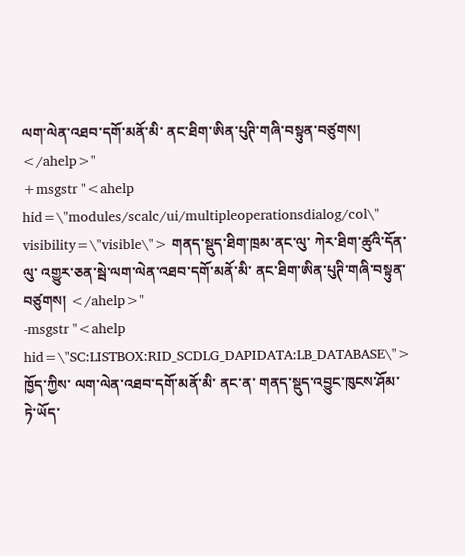ལག་ལེན་འཐབ་དགོ་མནོ་མི་ ནང་ཐིག་ཨིན་པུཊི་གཞི་བསྟུན་བཙུགས། </ahelp>"
+msgstr "<ahelp hid=\"modules/scalc/ui/multipleoperationsdialog/col\" visibility=\"visible\"> གནད་སྡུད་ཐིག་ཁྲམ་ནང་ལུ་ ཀེར་ཐིག་ཚུའི་དོན་ལུ་ འགྱུར་ཅན་སྦེ་ལག་ལེན་འཐབ་དགོ་མནོ་མི་ ནང་ཐིག་ཨིན་པུཊི་གཞི་བསྟུན་བཙུགས། </ahelp>"
-msgstr "<ahelp hid=\"SC:LISTBOX:RID_SCDLG_DAPIDATA:LB_DATABASE\"> ཁྱོད་ཀྱིས་ ལག་ལེན་འཐབ་དགོ་མནོ་མི་ ནང་ན་ གནད་སྡུད་འབྱུང་ཁུངས་ཤོམ་ཏེ་ཡོད་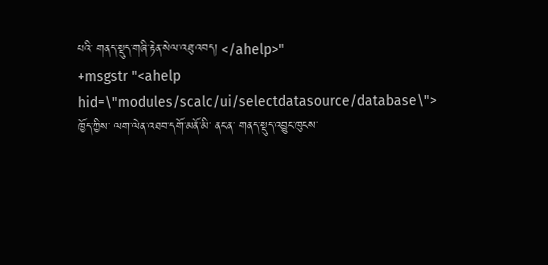པའི་ གནད་སྡུད་གཞི་རྟེན་སེལ་འཐུ་འབད། </ahelp>"
+msgstr "<ahelp hid=\"modules/scalc/ui/selectdatasource/database\"> ཁྱོད་ཀྱིས་ ལག་ལེན་འཐབ་དགོ་མནོ་མི་ ནང་ན་ གནད་སྡུད་འབྱུང་ཁུངས་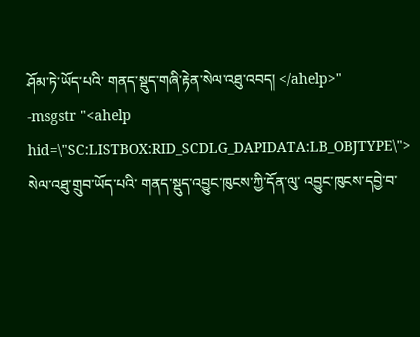ཤོམ་ཏེ་ཡོད་པའི་ གནད་སྡུད་གཞི་རྟེན་སེལ་འཐུ་འབད། </ahelp>"
-msgstr "<ahelp hid=\"SC:LISTBOX:RID_SCDLG_DAPIDATA:LB_OBJTYPE\"> སེལ་འཐུ་གྲུབ་ཡོད་པའི་ གནད་སྡུད་འབྱུང་ཁུངས་ཀྱི་དོན་ལུ་ འབྱུང་ཁུངས་དབྱེ་བ་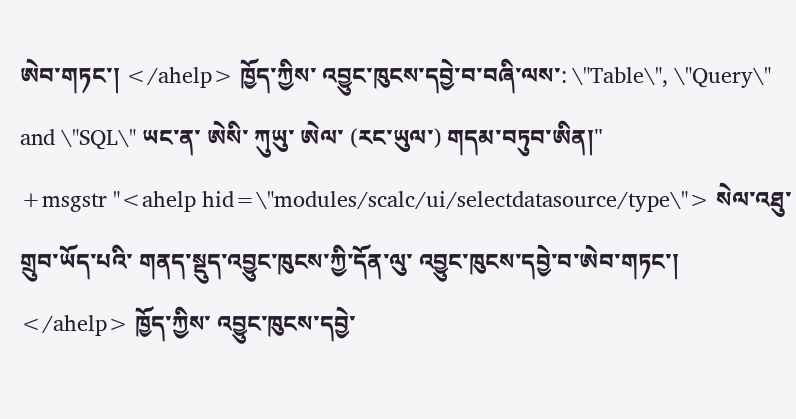ཨེབ་གཏང་། </ahelp> ཁྱོད་ཀྱིས་ འབྱུང་ཁུངས་དབྱེ་བ་བཞི་ལས་: \"Table\", \"Query\" and \"SQL\" ཡང་ན་ ཨེསི་ ཀུཡུ་ ཨེལ་ (རང་ཡུལ་) གདམ་བཏུབ་ཨིན།"
+msgstr "<ahelp hid=\"modules/scalc/ui/selectdatasource/type\"> སེལ་འཐུ་གྲུབ་ཡོད་པའི་ གནད་སྡུད་འབྱུང་ཁུངས་ཀྱི་དོན་ལུ་ འབྱུང་ཁུངས་དབྱེ་བ་ཨེབ་གཏང་། </ahelp> ཁྱོད་ཀྱིས་ འབྱུང་ཁུངས་དབྱེ་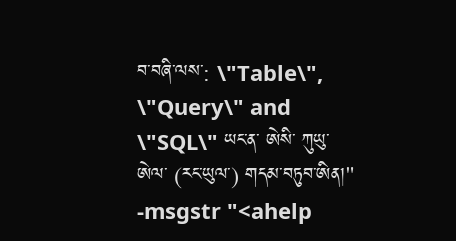བ་བཞི་ལས་: \"Table\", \"Query\" and \"SQL\" ཡང་ན་ ཨེསི་ ཀུཡུ་ ཨེལ་ (རང་ཡུལ་) གདམ་བཏུབ་ཨིན།"
-msgstr "<ahelp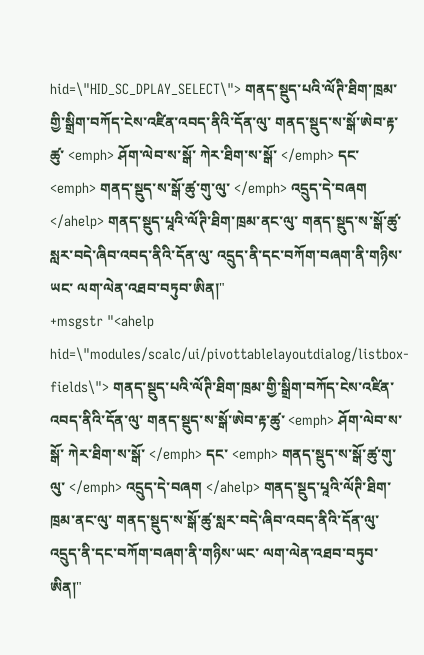hid=\"HID_SC_DPLAY_SELECT\"> གནད་སྡུད་པའི་ལོཊི་ཐིག་ཁྲམ་གྱི་སྒྲིག་བཀོད་ངེས་འཛིན་འབད་ནིའི་དོན་ལུ་ གནད་སྡུད་ས་སྒོ་ཨེབ་རྟ་ཚུ་ <emph> ཤོག་ལེབ་ས་སྒོ་ ཀེར་ཐིག་ས་སྒོ་ </emph> དང་ <emph> གནད་སྡུད་ས་སྒོ་ཚུ་གུ་ལུ་ </emph> འདྲུད་དེ་བཞག </ahelp> གནད་སྡུད་པཱའི་ལོཊི་ཐིག་ཁྲམ་ནང་ལུ་ གནད་སྡུད་ས་སྒོ་ཚུ་སླར་བདེ་ཞིབ་འབད་ནིའི་དོན་ལུ་ འདྲུད་ནི་དང་བཀོག་བཞག་ནི་གཉིས་ཡང་ ལག་ལེན་འཐབ་བཏུབ་ཨིན།"
+msgstr "<ahelp hid=\"modules/scalc/ui/pivottablelayoutdialog/listbox-fields\"> གནད་སྡུད་པའི་ལོཊི་ཐིག་ཁྲམ་གྱི་སྒྲིག་བཀོད་ངེས་འཛིན་འབད་ནིའི་དོན་ལུ་ གནད་སྡུད་ས་སྒོ་ཨེབ་རྟ་ཚུ་ <emph> ཤོག་ལེབ་ས་སྒོ་ ཀེར་ཐིག་ས་སྒོ་ </emph> དང་ <emph> གནད་སྡུད་ས་སྒོ་ཚུ་གུ་ལུ་ </emph> འདྲུད་དེ་བཞག </ahelp> གནད་སྡུད་པཱའི་ལོཊི་ཐིག་ཁྲམ་ནང་ལུ་ གནད་སྡུད་ས་སྒོ་ཚུ་སླར་བདེ་ཞིབ་འབད་ནིའི་དོན་ལུ་ འདྲུད་ནི་དང་བཀོག་བཞག་ནི་གཉིས་ཡང་ ལག་ལེན་འཐབ་བཏུབ་ཨིན།"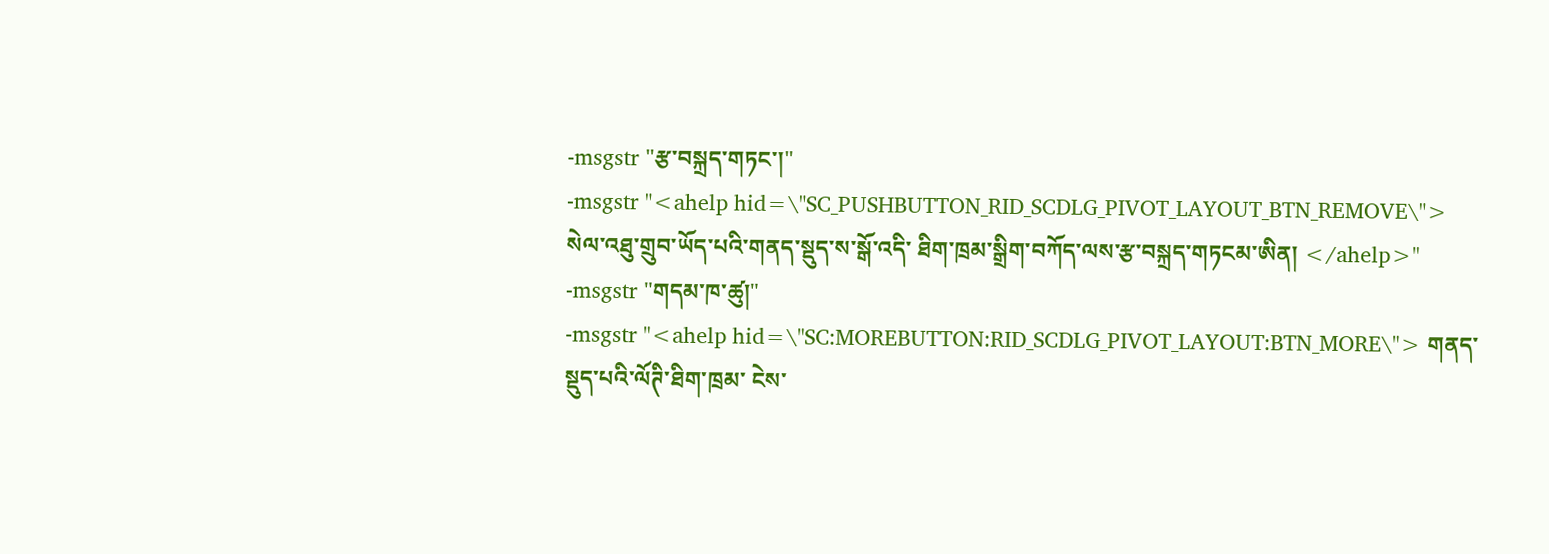-msgstr "རྩ་བསྐྲད་གཏང་།"
-msgstr "<ahelp hid=\"SC_PUSHBUTTON_RID_SCDLG_PIVOT_LAYOUT_BTN_REMOVE\"> སེལ་འཐུ་གྲུབ་ཡོད་པའི་གནད་སྡུད་ས་སྒོ་འདི་ ཐིག་ཁྲམ་སྒྲིག་བཀོད་ལས་རྩ་བསྐྲད་གཏངམ་ཨིན། </ahelp>"
-msgstr "གདམ་ཁ་ཚུ།"
-msgstr "<ahelp hid=\"SC:MOREBUTTON:RID_SCDLG_PIVOT_LAYOUT:BTN_MORE\"> གནད་སྡུད་པའི་ལོཊི་ཐིག་ཁྲམ་ ངེས་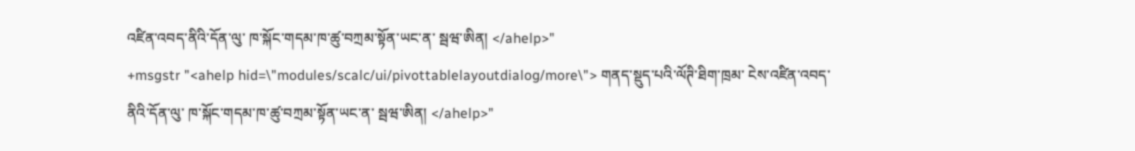འཛིན་འབད་ནིའི་དོན་ལུ་ ཁ་སྐོང་གདམ་ཁ་ཚུ་བཀྲམ་སྟོན་ཡང་ན་ སྦཝ་ཨིན། </ahelp>"
+msgstr "<ahelp hid=\"modules/scalc/ui/pivottablelayoutdialog/more\"> གནད་སྡུད་པའི་ལོཊི་ཐིག་ཁྲམ་ ངེས་འཛིན་འབད་ནིའི་དོན་ལུ་ ཁ་སྐོང་གདམ་ཁ་ཚུ་བཀྲམ་སྟོན་ཡང་ན་ སྦཝ་ཨིན། </ahelp>"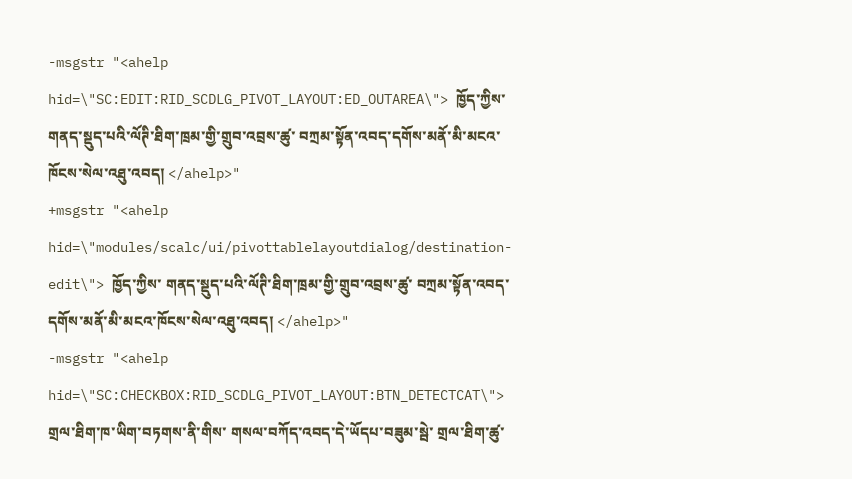-msgstr "<ahelp hid=\"SC:EDIT:RID_SCDLG_PIVOT_LAYOUT:ED_OUTAREA\"> ཁྱོད་ཀྱིས་ གནད་སྡུད་པའི་ལོཊི་ཐིག་ཁྲམ་གྱི་གྲུབ་འབྲས་ཚུ་ བཀྲམ་སྟོན་འབད་དགོས་མནོ་མི་མངའ་ཁོངས་སེལ་འཐུ་འབད། </ahelp>"
+msgstr "<ahelp hid=\"modules/scalc/ui/pivottablelayoutdialog/destination-edit\"> ཁྱོད་ཀྱིས་ གནད་སྡུད་པའི་ལོཊི་ཐིག་ཁྲམ་གྱི་གྲུབ་འབྲས་ཚུ་ བཀྲམ་སྟོན་འབད་དགོས་མནོ་མི་མངའ་ཁོངས་སེལ་འཐུ་འབད། </ahelp>"
-msgstr "<ahelp hid=\"SC:CHECKBOX:RID_SCDLG_PIVOT_LAYOUT:BTN_DETECTCAT\"> གྲལ་ཐིག་ཁ་ཡིག་བཏགས་ནི་གིས་ གསལ་བཀོད་འབད་དེ་ཡོདཔ་བཟུམ་སྦེ་ གྲལ་ཐིག་ཚུ་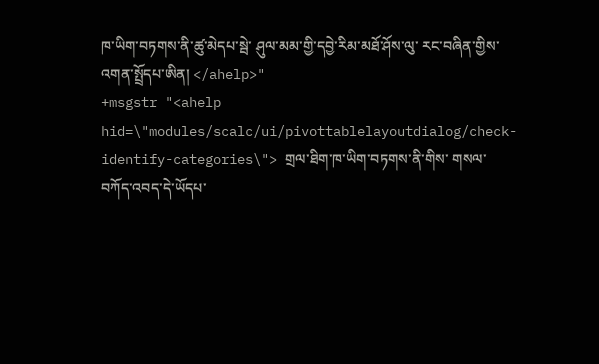ཁ་ཡིག་བཏགས་ནི་ཚུ་མེདཔ་སྦེ་ ཤུལ་མམ་གྱི་དབྱེ་རིམ་མཐོ་ཤོས་ལུ་ རང་བཞིན་གྱིས་འགན་སྤྲོདཔ་ཨིན། </ahelp>"
+msgstr "<ahelp hid=\"modules/scalc/ui/pivottablelayoutdialog/check-identify-categories\"> གྲལ་ཐིག་ཁ་ཡིག་བཏགས་ནི་གིས་ གསལ་བཀོད་འབད་དེ་ཡོདཔ་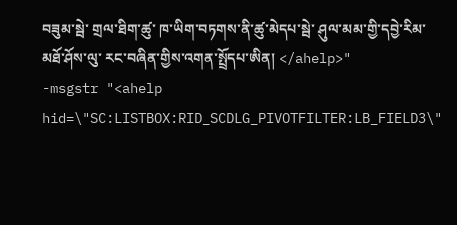བཟུམ་སྦེ་ གྲལ་ཐིག་ཚུ་ ཁ་ཡིག་བཏགས་ནི་ཚུ་མེདཔ་སྦེ་ ཤུལ་མམ་གྱི་དབྱེ་རིམ་མཐོ་ཤོས་ལུ་ རང་བཞིན་གྱིས་འགན་སྤྲོདཔ་ཨིན། </ahelp>"
-msgstr "<ahelp hid=\"SC:LISTBOX:RID_SCDLG_PIVOTFILTER:LB_FIELD3\"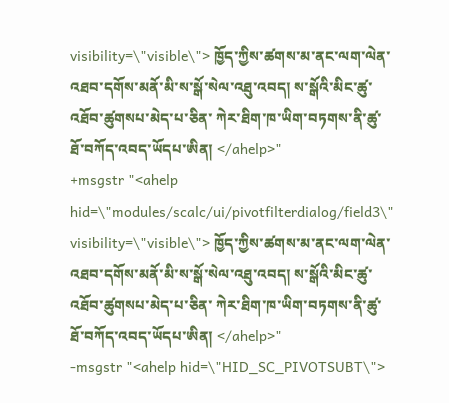visibility=\"visible\"> ཁྱོད་ཀྱིས་ཚགས་མ་ནང་ལག་ལེན་འཐབ་དགོས་མནོ་མི་ས་སྒོ་སེལ་འཐུ་འབད། ས་སྒོའི་མིང་ཚུ་འཐོབ་ཚུགསཔ་མེད་པ་ཅིན་ ཀེར་ཐིག་ཁ་ཡིག་བཏགས་ནི་ཚུ་ཐོ་བཀོད་འབད་ཡོདཔ་ཨིན། </ahelp>"
+msgstr "<ahelp hid=\"modules/scalc/ui/pivotfilterdialog/field3\" visibility=\"visible\"> ཁྱོད་ཀྱིས་ཚགས་མ་ནང་ལག་ལེན་འཐབ་དགོས་མནོ་མི་ས་སྒོ་སེལ་འཐུ་འབད། ས་སྒོའི་མིང་ཚུ་འཐོབ་ཚུགསཔ་མེད་པ་ཅིན་ ཀེར་ཐིག་ཁ་ཡིག་བཏགས་ནི་ཚུ་ཐོ་བཀོད་འབད་ཡོདཔ་ཨིན། </ahelp>"
-msgstr "<ahelp hid=\"HID_SC_PIVOTSUBT\">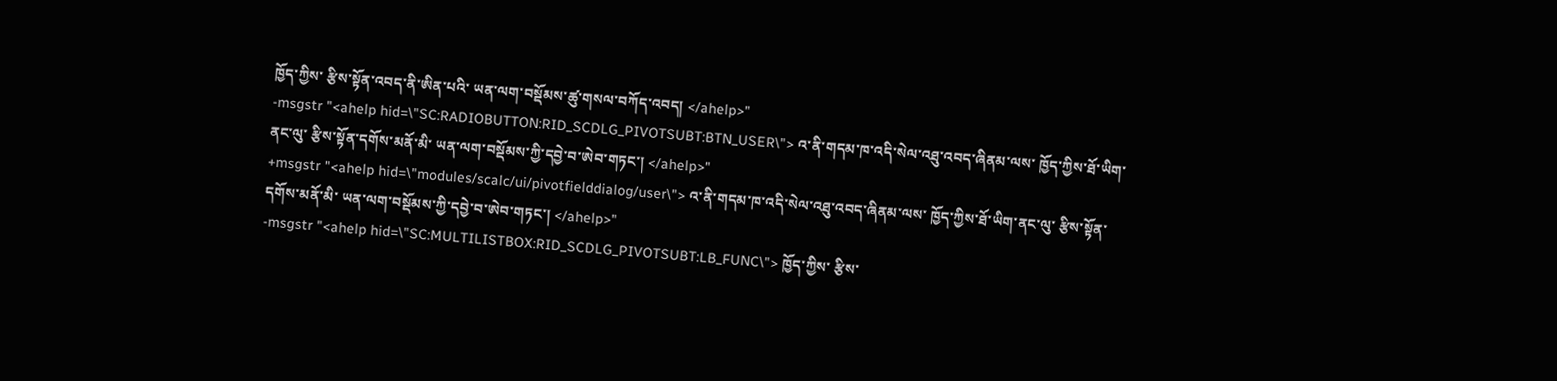ཁྱོད་ཀྱིས་ རྩིས་སྟོན་འབད་ནི་ཨིན་པའི་ ཡན་ལག་བསྡོམས་ཚུ་གསལ་བཀོད་འབད། </ahelp>"
-msgstr "<ahelp hid=\"SC:RADIOBUTTON:RID_SCDLG_PIVOTSUBT:BTN_USER\"> འ་ནི་གདམ་ཁ་འདི་སེལ་འཐུ་འབད་ཞིནམ་ལས་ ཁྱོད་ཀྱིས་ཐོ་ཡིག་ནང་ལུ་ རྩིས་སྟོན་དགོས་མནོ་མི་ ཡན་ལག་བསྡོམས་ཀྱི་དབྱེ་བ་ཨེབ་གཏང་། </ahelp>"
+msgstr "<ahelp hid=\"modules/scalc/ui/pivotfielddialog/user\"> འ་ནི་གདམ་ཁ་འདི་སེལ་འཐུ་འབད་ཞིནམ་ལས་ ཁྱོད་ཀྱིས་ཐོ་ཡིག་ནང་ལུ་ རྩིས་སྟོན་དགོས་མནོ་མི་ ཡན་ལག་བསྡོམས་ཀྱི་དབྱེ་བ་ཨེབ་གཏང་། </ahelp>"
-msgstr "<ahelp hid=\"SC:MULTILISTBOX:RID_SCDLG_PIVOTSUBT:LB_FUNC\"> ཁྱོད་ཀྱིས་ རྩིས་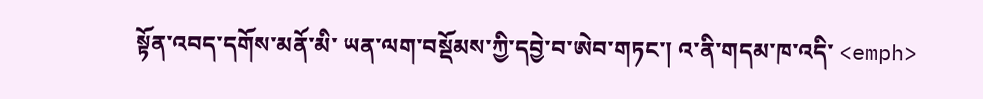སྟོན་འབད་དགོས་མནོ་མི་ ཡན་ལག་བསྡོམས་ཀྱི་དབྱེ་བ་ཨེབ་གཏང་། འ་ནི་གདམ་ཁ་འདི་ <emph>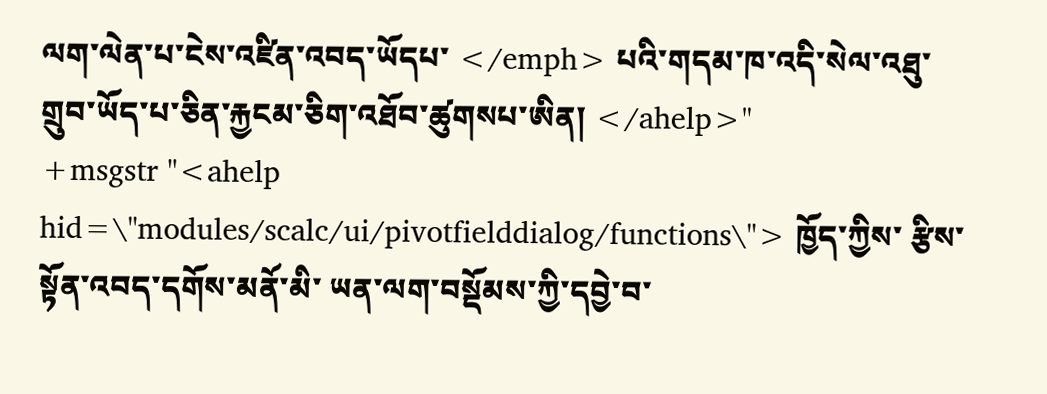ལག་ལེན་པ་ངེས་འཛིན་འབད་ཡོདཔ་ </emph> པའི་གདམ་ཁ་འདི་སེལ་འཐུ་གྲུབ་ཡོད་པ་ཅིན་རྐྱངམ་ཅིག་འཐོབ་ཚུགསཔ་ཨིན། </ahelp>"
+msgstr "<ahelp hid=\"modules/scalc/ui/pivotfielddialog/functions\"> ཁྱོད་ཀྱིས་ རྩིས་སྟོན་འབད་དགོས་མནོ་མི་ ཡན་ལག་བསྡོམས་ཀྱི་དབྱེ་བ་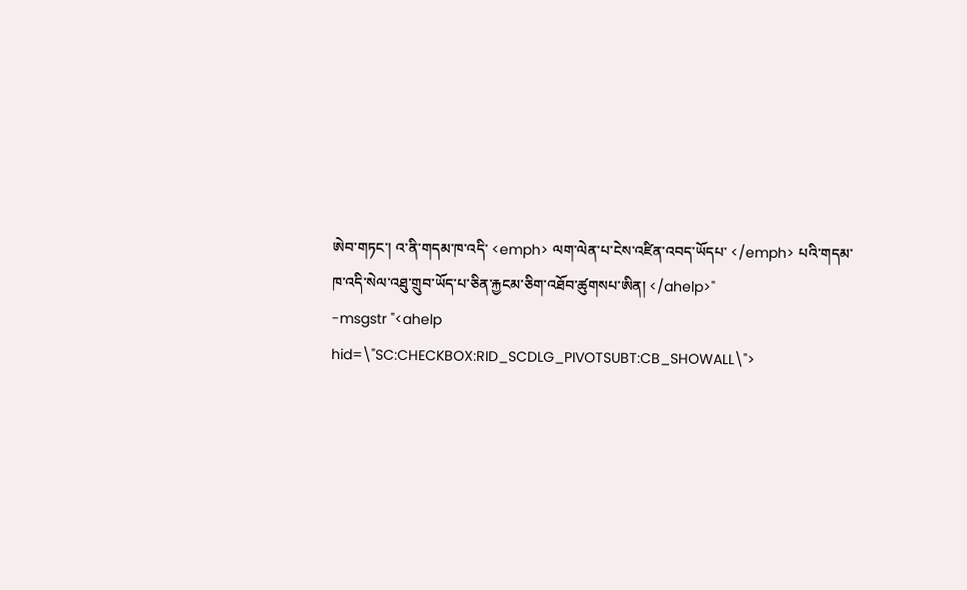ཨེབ་གཏང་། འ་ནི་གདམ་ཁ་འདི་ <emph> ལག་ལེན་པ་ངེས་འཛིན་འབད་ཡོདཔ་ </emph> པའི་གདམ་ཁ་འདི་སེལ་འཐུ་གྲུབ་ཡོད་པ་ཅིན་རྐྱངམ་ཅིག་འཐོབ་ཚུགསཔ་ཨིན། </ahelp>"
-msgstr "<ahelp hid=\"SC:CHECKBOX:RID_SCDLG_PIVOTSUBT:CB_SHOWALL\">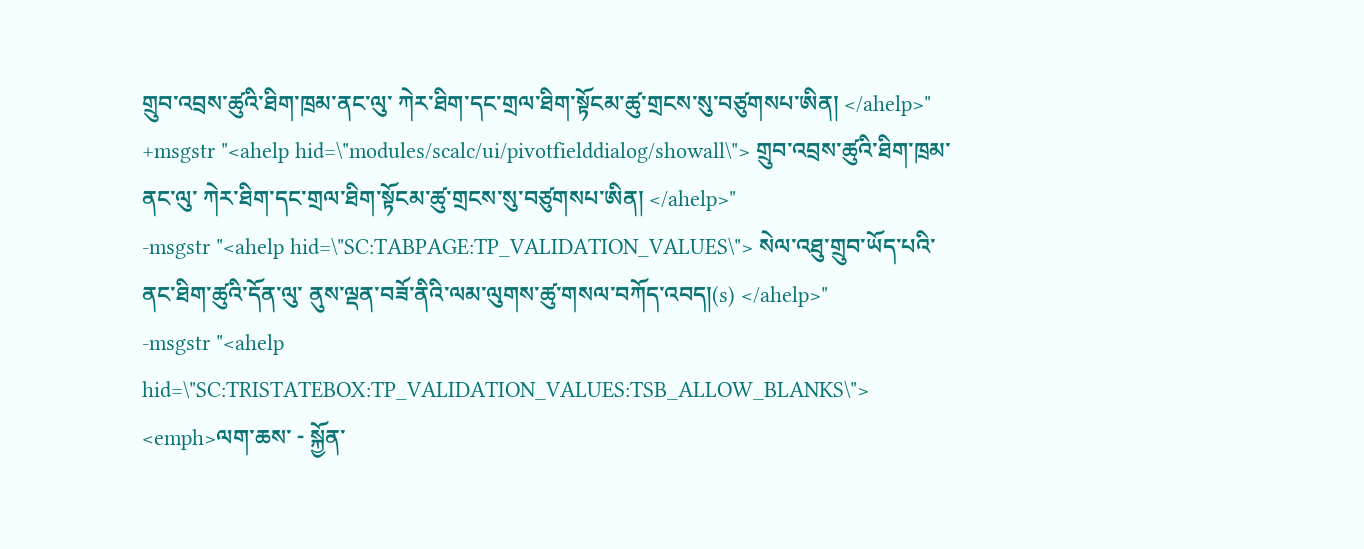གྲུབ་འབྲས་ཚུའི་ཐིག་ཁྲམ་ནང་ལུ་ ཀེར་ཐིག་དང་གྲལ་ཐིག་སྟོངམ་ཚུ་གྲངས་སུ་བཙུགསཔ་ཨིན། </ahelp>"
+msgstr "<ahelp hid=\"modules/scalc/ui/pivotfielddialog/showall\"> གྲུབ་འབྲས་ཚུའི་ཐིག་ཁྲམ་ནང་ལུ་ ཀེར་ཐིག་དང་གྲལ་ཐིག་སྟོངམ་ཚུ་གྲངས་སུ་བཙུགསཔ་ཨིན། </ahelp>"
-msgstr "<ahelp hid=\"SC:TABPAGE:TP_VALIDATION_VALUES\"> སེལ་འཐུ་གྲུབ་ཡོད་པའི་ ནང་ཐིག་ཚུའི་དོན་ལུ་ ནུས་ལྡན་བཟོ་ནིའི་ལམ་ལུགས་ཚུ་གསལ་བཀོད་འབད།(s) </ahelp>"
-msgstr "<ahelp hid=\"SC:TRISTATEBOX:TP_VALIDATION_VALUES:TSB_ALLOW_BLANKS\"> <emph>ལག་ཆས་ - སྐྱོན་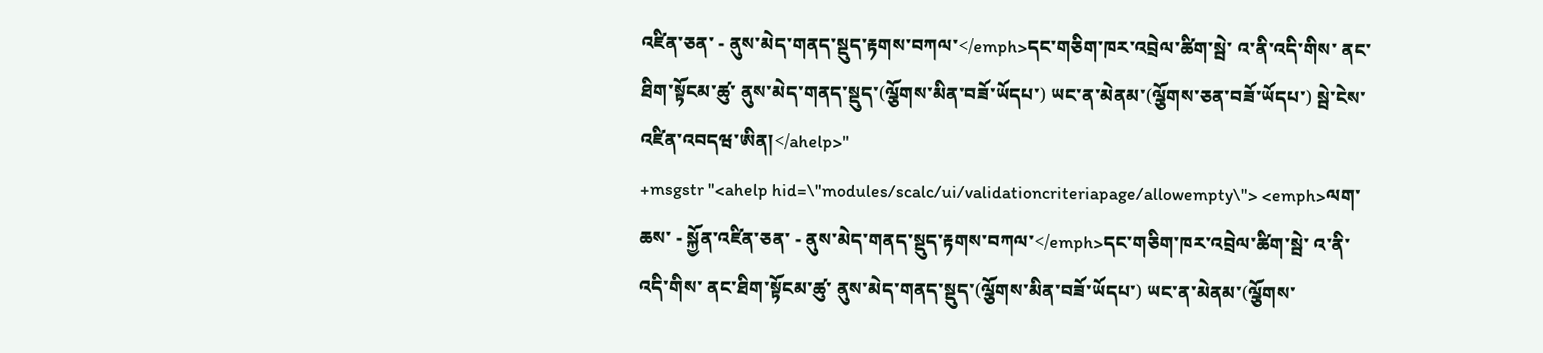འཛིན་ཅན་ - ནུས་མེད་གནད་སྡུད་རྟགས་བཀལ་</emph>དང་གཅིག་ཁར་འབྲེལ་ཚིག་སྦེ་ འ་ནི་འདི་གིས་ ནང་ཐིག་སྟོངམ་ཚུ་ ནུས་མེད་གནད་སྡུད་(ལྕོགས་མིན་བཟོ་ཡོདཔ་) ཡང་ན་མེནམ་(ལྕོགས་ཅན་བཟོ་ཡོདཔ་) སྦེ་ངེས་འཛིན་འབདཝ་ཨིན།</ahelp>"
+msgstr "<ahelp hid=\"modules/scalc/ui/validationcriteriapage/allowempty\"> <emph>ལག་ཆས་ - སྐྱོན་འཛིན་ཅན་ - ནུས་མེད་གནད་སྡུད་རྟགས་བཀལ་</emph>དང་གཅིག་ཁར་འབྲེལ་ཚིག་སྦེ་ འ་ནི་འདི་གིས་ ནང་ཐིག་སྟོངམ་ཚུ་ ནུས་མེད་གནད་སྡུད་(ལྕོགས་མིན་བཟོ་ཡོདཔ་) ཡང་ན་མེནམ་(ལྕོགས་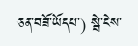ཅན་བཟོ་ཡོདཔ་) སྦེ་ངེས་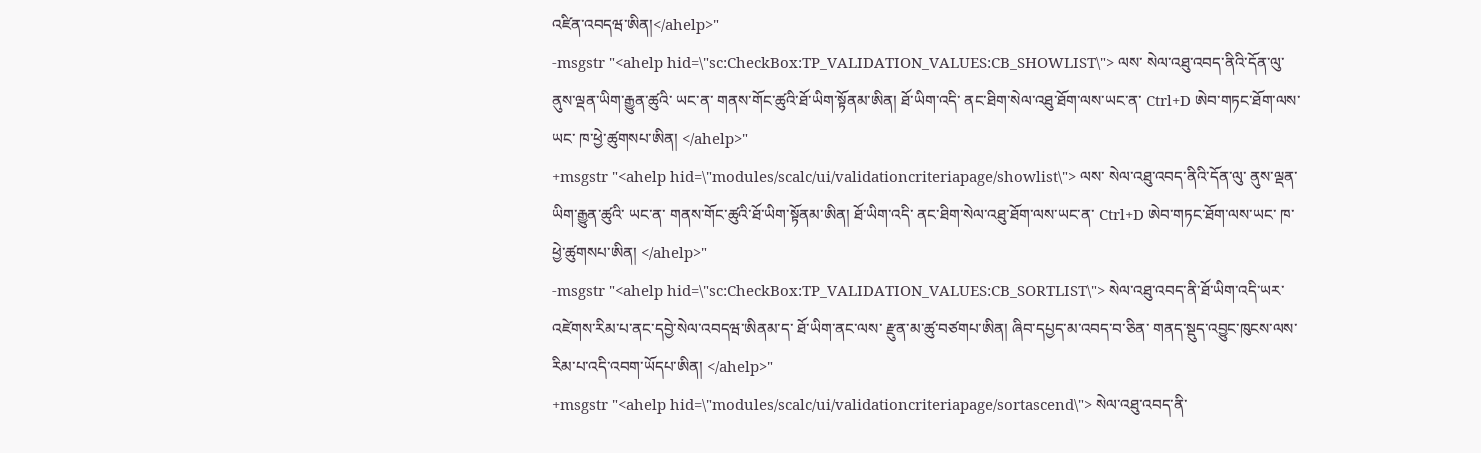འཛིན་འབདཝ་ཨིན།</ahelp>"
-msgstr "<ahelp hid=\"sc:CheckBox:TP_VALIDATION_VALUES:CB_SHOWLIST\"> ལས་ སེལ་འཐུ་འབད་ནིའི་དོན་ལུ་ ནུས་ལྡན་ཡིག་རྒྱུན་ཚུའི་ ཡང་ན་ གནས་གོང་ཚུའི་ཐོ་ཡིག་སྟོནམ་ཨིན། ཐོ་ཡིག་འདི་ ནང་ཐིག་སེལ་འཐུ་ཐོག་ལས་ཡང་ན་ Ctrl+D ཨེབ་གཏང་ཐོག་ལས་ཡང་ ཁ་ཕྱེ་ཚུགསཔ་ཨིན། </ahelp>"
+msgstr "<ahelp hid=\"modules/scalc/ui/validationcriteriapage/showlist\"> ལས་ སེལ་འཐུ་འབད་ནིའི་དོན་ལུ་ ནུས་ལྡན་ཡིག་རྒྱུན་ཚུའི་ ཡང་ན་ གནས་གོང་ཚུའི་ཐོ་ཡིག་སྟོནམ་ཨིན། ཐོ་ཡིག་འདི་ ནང་ཐིག་སེལ་འཐུ་ཐོག་ལས་ཡང་ན་ Ctrl+D ཨེབ་གཏང་ཐོག་ལས་ཡང་ ཁ་ཕྱེ་ཚུགསཔ་ཨིན། </ahelp>"
-msgstr "<ahelp hid=\"sc:CheckBox:TP_VALIDATION_VALUES:CB_SORTLIST\"> སེལ་འཐུ་འབད་ནི་ཐོ་ཡིག་འདི་ཡར་འཛེགས་རིམ་པ་ནང་དབྱེ་སེལ་འབདཝ་ཨིནམ་ད་ ཐོ་ཡིག་ནང་ལས་ རྫུན་མ་ཚུ་བཙགཔ་ཨིན། ཞིབ་དཔྱད་མ་འབད་བ་ཅིན་ གནད་སྡུད་འབྱུང་ཁུངས་ལས་རིམ་པ་འདི་འབག་ཡོདཔ་ཨིན། </ahelp>"
+msgstr "<ahelp hid=\"modules/scalc/ui/validationcriteriapage/sortascend\"> སེལ་འཐུ་འབད་ནི་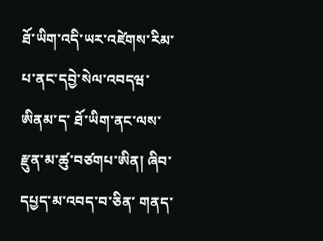ཐོ་ཡིག་འདི་ཡར་འཛེགས་རིམ་པ་ནང་དབྱེ་སེལ་འབདཝ་ཨིནམ་ད་ ཐོ་ཡིག་ནང་ལས་ རྫུན་མ་ཚུ་བཙགཔ་ཨིན། ཞིབ་དཔྱད་མ་འབད་བ་ཅིན་ གནད་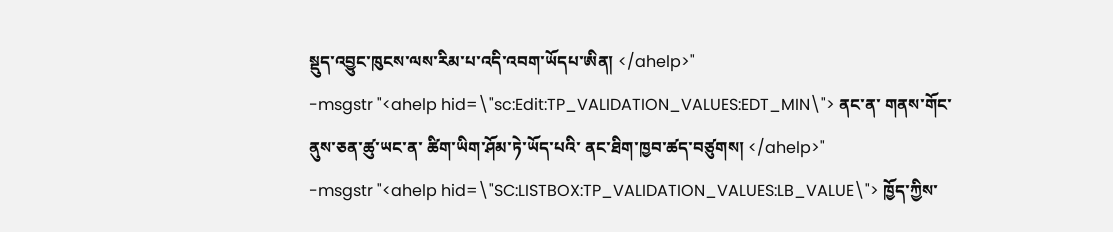སྡུད་འབྱུང་ཁུངས་ལས་རིམ་པ་འདི་འབག་ཡོདཔ་ཨིན། </ahelp>"
-msgstr "<ahelp hid=\"sc:Edit:TP_VALIDATION_VALUES:EDT_MIN\"> ནང་ན་ གནས་གོང་ནུས་ཅན་ཚུ་ཡང་ན་ ཚིག་ཡིག་ཤོམ་ཏེ་ཡོད་པའི་ ནང་ཐིག་ཁྱབ་ཚད་བཙུགས། </ahelp>"
-msgstr "<ahelp hid=\"SC:LISTBOX:TP_VALIDATION_VALUES:LB_VALUE\"> ཁྱོད་ཀྱིས་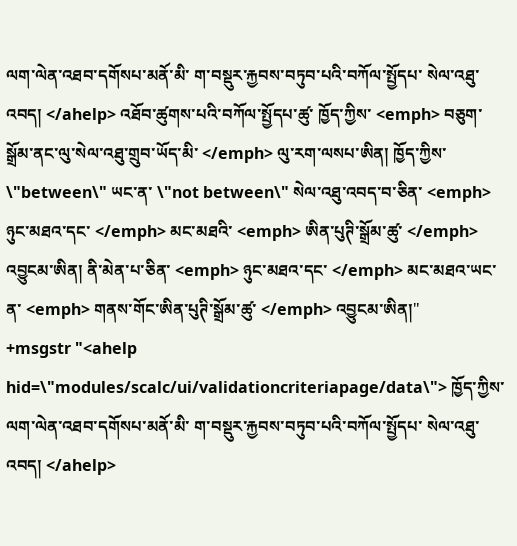ལག་ལེན་འཐབ་དགོསཔ་མནོ་མི་ ག་བསྡུར་རྐྱབས་བཏུབ་པའི་བཀོལ་སྤྱོདཔ་ སེལ་འཐུ་འབད། </ahelp> འཐོབ་ཚུགས་པའི་བཀོལ་སྤྱོདཔ་ཚུ་ ཁྱོད་ཀྱིས་ <emph> བཅུག་སྒྲོམ་ནང་ལུ་སེལ་འཐུ་གྲུབ་ཡོད་མི་ </emph> ལུ་རག་ལསཔ་ཨིན། ཁྱོད་ཀྱིས་ \"between\" ཡང་ན་ \"not between\" སེལ་འཐུ་འབད་བ་ཅིན་ <emph> ཉུང་མཐའ་དང་ </emph> མང་མཐའི་ <emph> ཨིན་པུཊི་སྒྲོམ་ཚུ་ </emph> འབྱུངམ་ཨིན། ནི་མེན་པ་ཅིན་ <emph> ཉུང་མཐའ་དང་ </emph> མང་མཐའ་ཡང་ན་ <emph> གནས་གོང་ཨིན་པུཊི་སྒྲོམ་ཚུ་ </emph> འབྱུངམ་ཨིན།"
+msgstr "<ahelp hid=\"modules/scalc/ui/validationcriteriapage/data\"> ཁྱོད་ཀྱིས་ ལག་ལེན་འཐབ་དགོསཔ་མནོ་མི་ ག་བསྡུར་རྐྱབས་བཏུབ་པའི་བཀོལ་སྤྱོདཔ་ སེལ་འཐུ་འབད། </ahelp>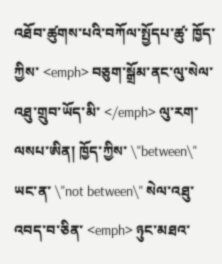འཐོབ་ཚུགས་པའི་བཀོལ་སྤྱོདཔ་ཚུ་ ཁྱོད་ཀྱིས་ <emph> བཅུག་སྒྲོམ་ནང་ལུ་སེལ་འཐུ་གྲུབ་ཡོད་མི་ </emph> ལུ་རག་ལསཔ་ཨིན། ཁྱོད་ཀྱིས་ \"between\" ཡང་ན་ \"not between\" སེལ་འཐུ་འབད་བ་ཅིན་ <emph> ཉུང་མཐའ་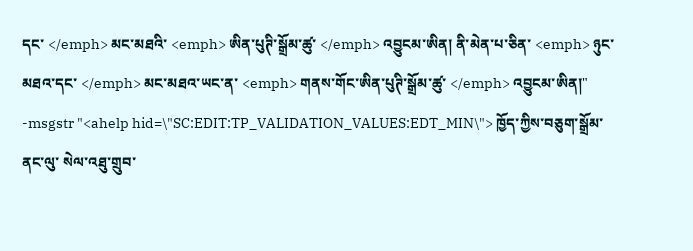དང་ </emph> མང་མཐའི་ <emph> ཨིན་པུཊི་སྒྲོམ་ཚུ་ </emph> འབྱུངམ་ཨིན། ནི་མེན་པ་ཅིན་ <emph> ཉུང་མཐའ་དང་ </emph> མང་མཐའ་ཡང་ན་ <emph> གནས་གོང་ཨིན་པུཊི་སྒྲོམ་ཚུ་ </emph> འབྱུངམ་ཨིན།"
-msgstr "<ahelp hid=\"SC:EDIT:TP_VALIDATION_VALUES:EDT_MIN\"> ཁྱོད་ཀྱིས་བཅུག་སྒྲོམ་ནང་ལུ་ སེལ་འཐུ་གྲུབ་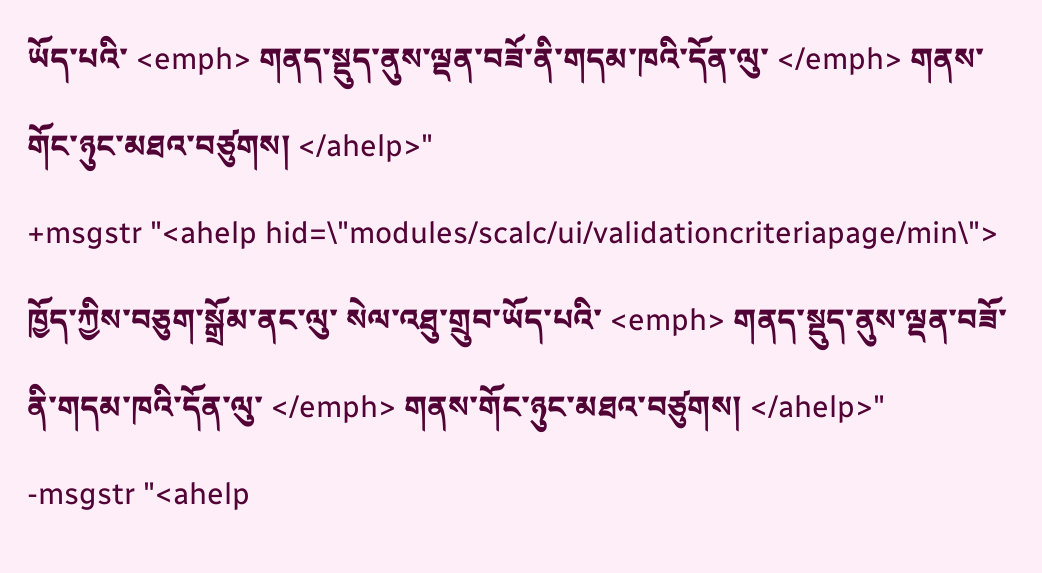ཡོད་པའི་ <emph> གནད་སྡུད་ནུས་ལྡན་བཟོ་ནི་གདམ་ཁའི་དོན་ལུ་ </emph> གནས་གོང་ཉུང་མཐའ་བཙུགས། </ahelp>"
+msgstr "<ahelp hid=\"modules/scalc/ui/validationcriteriapage/min\"> ཁྱོད་ཀྱིས་བཅུག་སྒྲོམ་ནང་ལུ་ སེལ་འཐུ་གྲུབ་ཡོད་པའི་ <emph> གནད་སྡུད་ནུས་ལྡན་བཟོ་ནི་གདམ་ཁའི་དོན་ལུ་ </emph> གནས་གོང་ཉུང་མཐའ་བཙུགས། </ahelp>"
-msgstr "<ahelp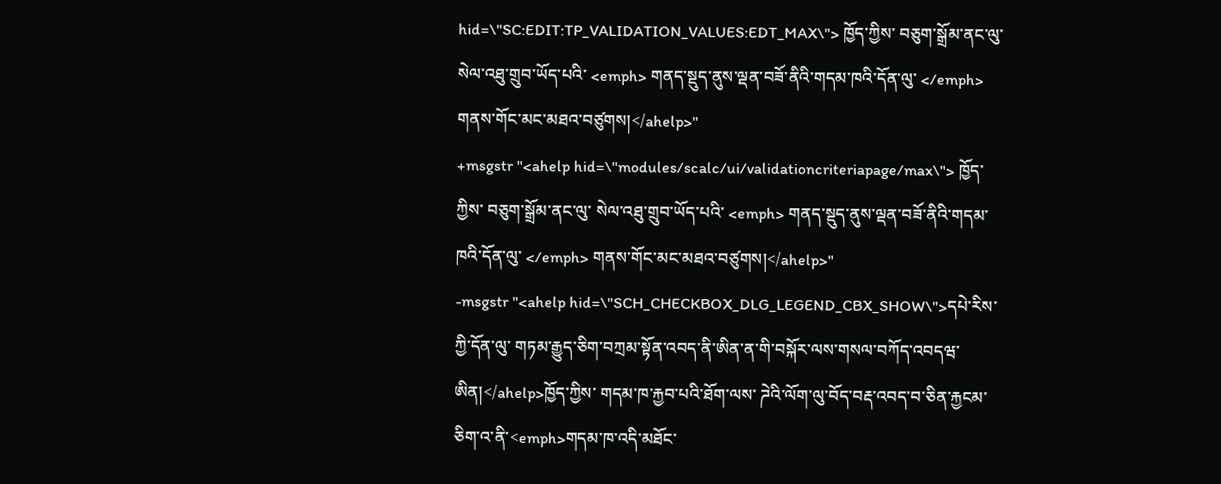hid=\"SC:EDIT:TP_VALIDATION_VALUES:EDT_MAX\"> ཁྱོད་ཀྱིས་ བཅུག་སྒྲོམ་ནང་ལུ་ སེལ་འཐུ་གྲུབ་ཡོད་པའི་ <emph> གནད་སྡུད་ནུས་ལྡན་བཟོ་ནིའི་གདམ་ཁའི་དོན་ལུ་ </emph> གནས་གོང་མང་མཐའ་བཙུགས།</ahelp>"
+msgstr "<ahelp hid=\"modules/scalc/ui/validationcriteriapage/max\"> ཁྱོད་ཀྱིས་ བཅུག་སྒྲོམ་ནང་ལུ་ སེལ་འཐུ་གྲུབ་ཡོད་པའི་ <emph> གནད་སྡུད་ནུས་ལྡན་བཟོ་ནིའི་གདམ་ཁའི་དོན་ལུ་ </emph> གནས་གོང་མང་མཐའ་བཙུགས།</ahelp>"
-msgstr "<ahelp hid=\"SCH_CHECKBOX_DLG_LEGEND_CBX_SHOW\">དཔེ་རིས་ཀྱི་དོན་ལུ་ གཏམ་རྒྱུད་ཅིག་བཀྲམ་སྟོན་འབད་ནི་ཨིན་ན་གི་བསྐོར་ལས་གསལ་བཀོད་འབདཝ་ཨིན།</ahelp>ཁྱོད་ཀྱིས་ གདམ་ཁ་རྐྱབ་པའི་ཐོག་ལས་ ཌེའི་ལོག་ལུ་བོད་བརྡ་འབད་བ་ཅིན་རྐྱངམ་ཅིག་འ་ནི་<emph>གདམ་ཁ་འདི་མཐོང་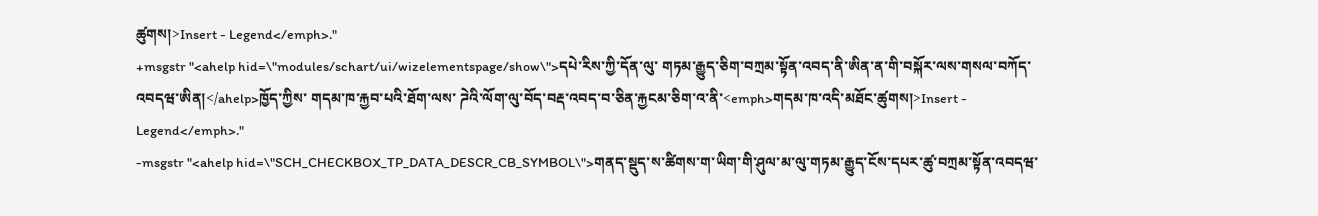ཚུགས།>Insert - Legend</emph>."
+msgstr "<ahelp hid=\"modules/schart/ui/wizelementspage/show\">དཔེ་རིས་ཀྱི་དོན་ལུ་ གཏམ་རྒྱུད་ཅིག་བཀྲམ་སྟོན་འབད་ནི་ཨིན་ན་གི་བསྐོར་ལས་གསལ་བཀོད་འབདཝ་ཨིན།</ahelp>ཁྱོད་ཀྱིས་ གདམ་ཁ་རྐྱབ་པའི་ཐོག་ལས་ ཌེའི་ལོག་ལུ་བོད་བརྡ་འབད་བ་ཅིན་རྐྱངམ་ཅིག་འ་ནི་<emph>གདམ་ཁ་འདི་མཐོང་ཚུགས།>Insert - Legend</emph>."
-msgstr "<ahelp hid=\"SCH_CHECKBOX_TP_DATA_DESCR_CB_SYMBOL\">གནད་སྡུད་ས་ཚིགས་ག་ཡིག་གི་ཤུལ་མ་ལུ་གཏམ་རྒྱུད་ངོས་དཔར་ཚུ་བཀྲམ་སྟོན་འབདཝ་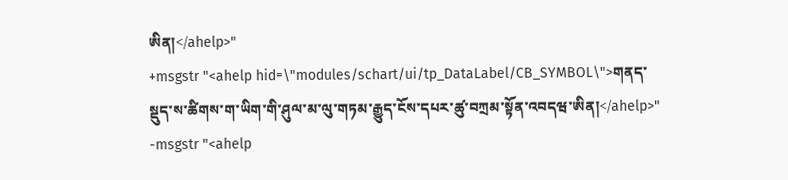ཨིན།</ahelp>"
+msgstr "<ahelp hid=\"modules/schart/ui/tp_DataLabel/CB_SYMBOL\">གནད་སྡུད་ས་ཚིགས་ག་ཡིག་གི་ཤུལ་མ་ལུ་གཏམ་རྒྱུད་ངོས་དཔར་ཚུ་བཀྲམ་སྟོན་འབདཝ་ཨིན།</ahelp>"
-msgstr "<ahelp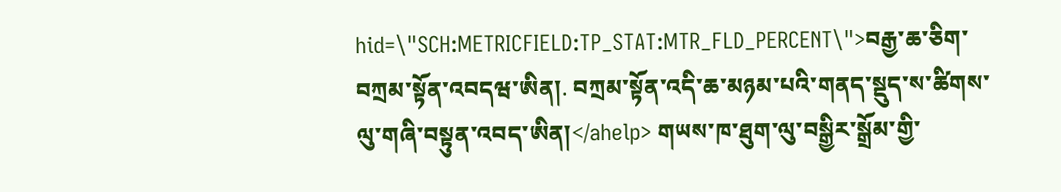hid=\"SCH:METRICFIELD:TP_STAT:MTR_FLD_PERCENT\">བརྒྱ་ཆ་ཅིག་བཀྲམ་སྟོན་འབདཝ་ཨིན།. བཀྲམ་སྟོན་འདི་ཆ་མཉམ་པའི་གནད་སྡུད་ས་ཚིགས་ལུ་གཞི་བསྟུན་འབད་ཨིན།</ahelp> གཡས་ཁ་ཐུག་ལུ་བསྒྱིར་སྒྲོམ་གྱི་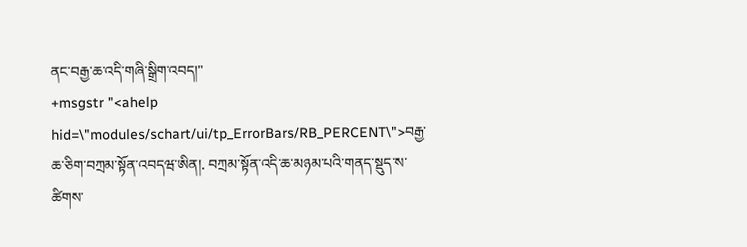ནང་བརྒྱ་ཆ་འདི་གཞི་སྒྲིག་འབད།"
+msgstr "<ahelp hid=\"modules/schart/ui/tp_ErrorBars/RB_PERCENT\">བརྒྱ་ཆ་ཅིག་བཀྲམ་སྟོན་འབདཝ་ཨིན།. བཀྲམ་སྟོན་འདི་ཆ་མཉམ་པའི་གནད་སྡུད་ས་ཚིགས་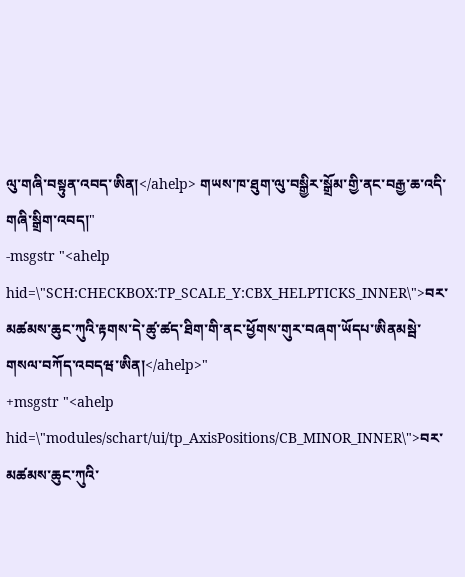ལུ་གཞི་བསྟུན་འབད་ཨིན།</ahelp> གཡས་ཁ་ཐུག་ལུ་བསྒྱིར་སྒྲོམ་གྱི་ནང་བརྒྱ་ཆ་འདི་གཞི་སྒྲིག་འབད།"
-msgstr "<ahelp hid=\"SCH:CHECKBOX:TP_SCALE_Y:CBX_HELPTICKS_INNER\">བར་མཚམས་ཆུང་ཀུའི་རྟགས་དེ་ཚུ་ཚད་ཐིག་གི་ནང་ཕྱོགས་གུར་བཞག་ཡོདཔ་ཨིནམསྦེ་གསལ་བཀོད་འབདཝ་ཨིན།</ahelp>"
+msgstr "<ahelp hid=\"modules/schart/ui/tp_AxisPositions/CB_MINOR_INNER\">བར་མཚམས་ཆུང་ཀུའི་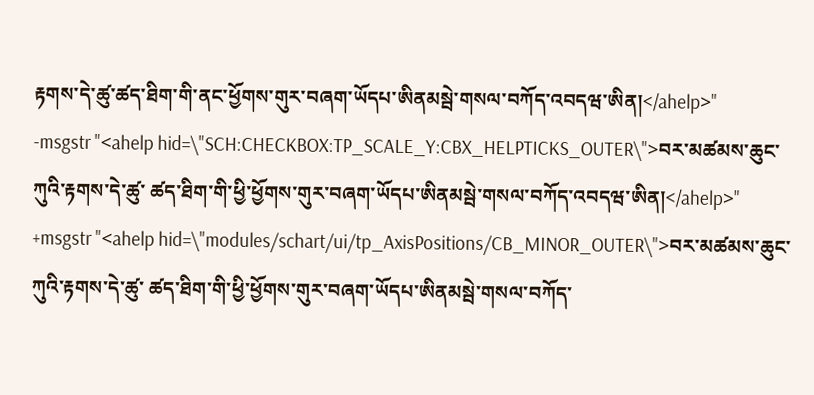རྟགས་དེ་ཚུ་ཚད་ཐིག་གི་ནང་ཕྱོགས་གུར་བཞག་ཡོདཔ་ཨིནམསྦེ་གསལ་བཀོད་འབདཝ་ཨིན།</ahelp>"
-msgstr "<ahelp hid=\"SCH:CHECKBOX:TP_SCALE_Y:CBX_HELPTICKS_OUTER\">བར་མཚམས་ཆུང་ཀུའི་རྟགས་དེ་ཚུ་ ཚད་ཐིག་གི་ཕྱི་ཕྱོགས་གུར་བཞག་ཡོདཔ་ཨིནམསྦེ་གསལ་བཀོད་འབདཝ་ཨིན།</ahelp>"
+msgstr "<ahelp hid=\"modules/schart/ui/tp_AxisPositions/CB_MINOR_OUTER\">བར་མཚམས་ཆུང་ཀུའི་རྟགས་དེ་ཚུ་ ཚད་ཐིག་གི་ཕྱི་ཕྱོགས་གུར་བཞག་ཡོདཔ་ཨིནམསྦེ་གསལ་བཀོད་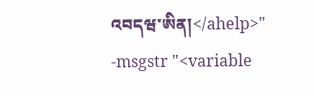འབདཝ་ཨིན།</ahelp>"
-msgstr "<variable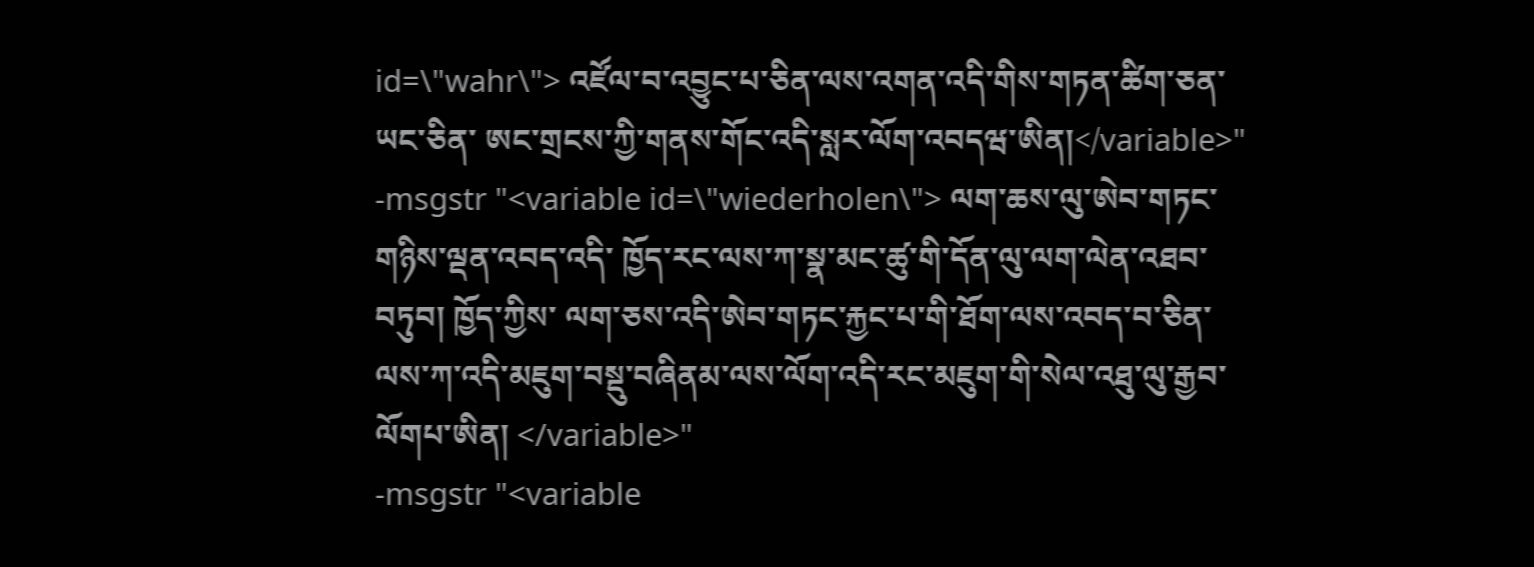id=\"wahr\"> འཛོལ་བ་འབྱུང་པ་ཅིན་ལས་འགན་འདི་གིས་གཏན་ཚིག་ཅན་ ཡང་ཅིན་ ཨང་གྲངས་ཀྱི་གནས་གོང་འདི་སླར་ལོག་འབདཝ་ཨིན།</variable>"
-msgstr "<variable id=\"wiederholen\"> ལག་ཆས་ལུ་ཨེབ་གཏང་གཉིས་ལྡན་འབད་འདི་ ཁྱོད་རང་ལས་ཀ་སྣ་མང་ཚུ་གི་དོན་ལུ་ལག་ལེན་འཐབ་བཏུབ། ཁྱོད་ཀྱིས་ ལག་ཅས་འདི་ཨེབ་གཏང་རྐྱང་པ་གི་ཐོག་ལས་འབད་བ་ཅིན་ ལས་ཀ་འདི་མཇུག་བསྡུ་བཞིནམ་ལས་ལོག་འདི་རང་མཇུག་གི་སེལ་འཐུ་ལུ་རྒྱབ་ལོགཔ་ཨིན། </variable>"
-msgstr "<variable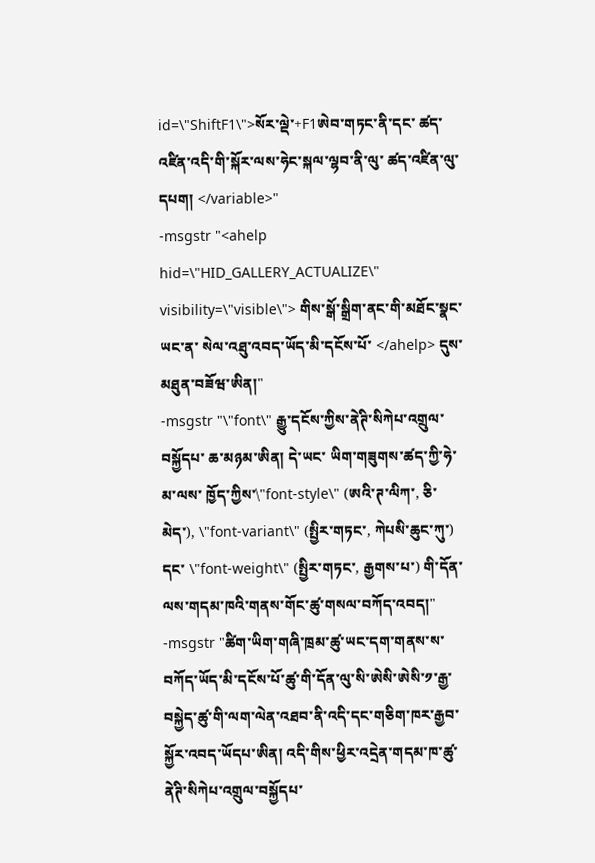id=\"ShiftF1\">སོར་ལྡེ་+F1ཨེབ་གཏང་ནི་དང་ ཚད་འཛིན་འདི་གི་སྐོར་ལས་ཧེང་སྐལ་ལྷབ་ནི་ལུ་ ཚད་འཛིན་ལུ་དཔག། </variable>"
-msgstr "<ahelp hid=\"HID_GALLERY_ACTUALIZE\" visibility=\"visible\"> གིས་སྒོ་སྒྲིག་ནང་གི་མཐོང་སྣང་ཡང་ན་ སེལ་འཐུ་འབད་ཡོད་མི་དངོས་པོ་ </ahelp> དུས་མཐུན་བཟོཝ་ཨིན།"
-msgstr "\"font\" རྒྱུ་དངོས་ཀྱིས་ནེཊི་སིཀེཔ་འགྲུལ་བསྐྱོདཔ་ ཆ་མཉམ་ཨིན། དེ་ཡང་ ཡིག་གཟུགས་ཚད་ཀྱི་ཧེ་མ་ལས་ ཁྱོད་ཀྱིས་\"font-style\" (ཨའི་ཊ་ལིཀ་, ཅི་མེད་), \"font-variant\" (སྤྱིར་གཏང་, ཀེཔསི་ཆུང་ཀུ་) དང་ \"font-weight\" (སྤྱིར་གཏང་, རྒྱགས་པ་) གི་དོན་ལས་གདམ་ཁའི་གནས་གོང་ཚུ་གསལ་བཀོད་འབད།"
-msgstr "ཚིག་ཡིག་གཞི་ཁྲམ་ཚུ་ཡང་དག་གནས་ས་བཀོད་ཡོད་མི་དངོས་པོ་ཚུ་གི་དོན་ལུ་སི་ཨེསི་ཨེསི་༡་རྒྱ་བསྐྱེད་ཚུ་གི་ལག་ལེན་འཐབ་ནི་འདི་དང་གཅིག་ཁར་རྒྱབ་སྐྱོར་འབད་ཡོདཔ་ཨིན། འདི་གིས་ཕྱིར་འདྲེན་གདམ་ཁ་ཚུ་ནེཊི་སིཀེཔ་འགྲུལ་བསྐྱོདཔ་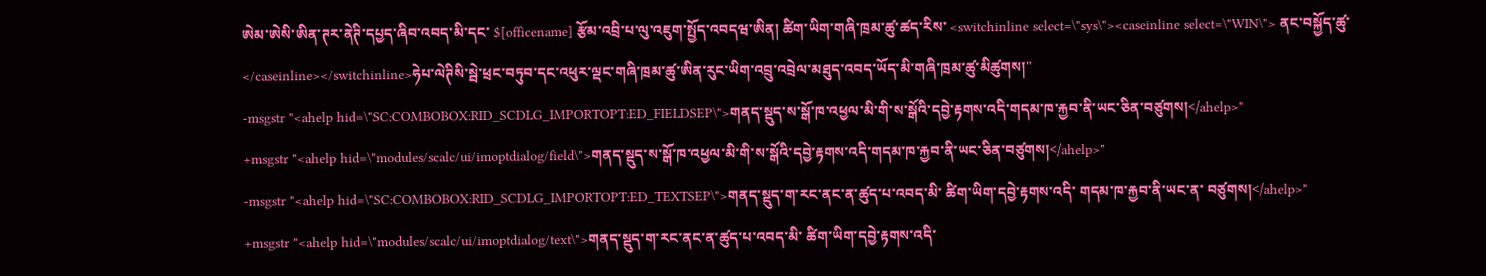ཨེམ་ཨེསི་ཨིན་ཊར་ནེཊི་དཔྱད་ཞིབ་འབད་མི་དང་ $[officename] རྩོམ་འབྲི་པ་ལུ་འཇུག་སྤྱོད་འབདཝ་ཨིན། ཚིག་ཡིག་གཞི་ཁྲམ་ཚུ་ཚད་རིས་ <switchinline select=\"sys\"><caseinline select=\"WIN\"> ནང་བསྐྱོད་ཚུ་ </caseinline></switchinline>ཧེཔ་ལེཊིསི་སྦེ་ཕྲང་བཏུབ་དང་འཕུར་ལྡང་གཞི་ཁྲམ་ཚུ་ཨིན་རུང་ཡིག་འབྲུ་འབྲེལ་མཐུད་འབད་ཡོད་མི་གཞི་ཁྲམ་ཚུ་མིཚུགས།"
-msgstr "<ahelp hid=\"SC:COMBOBOX:RID_SCDLG_IMPORTOPT:ED_FIELDSEP\">གནད་སྡུད་ས་སྒོ་ཁ་འཕྱལ་མི་གི་ས་སྒོའི་དབྱེ་རྟགས་འདི་གདམ་ཁ་རྐྱབ་ནི་ཡང་ཅིན་བཙུགས།</ahelp>"
+msgstr "<ahelp hid=\"modules/scalc/ui/imoptdialog/field\">གནད་སྡུད་ས་སྒོ་ཁ་འཕྱལ་མི་གི་ས་སྒོའི་དབྱེ་རྟགས་འདི་གདམ་ཁ་རྐྱབ་ནི་ཡང་ཅིན་བཙུགས།</ahelp>"
-msgstr "<ahelp hid=\"SC:COMBOBOX:RID_SCDLG_IMPORTOPT:ED_TEXTSEP\">གནད་སྡུད་ག་རང་ནང་ན་ཚུད་པ་འབད་མི་ ཚིག་ཡིག་དབྱེ་རྟགས་འདི་ གདམ་ཁ་རྐྱབ་ནི་ཡང་ན་ བཙུགས།</ahelp>"
+msgstr "<ahelp hid=\"modules/scalc/ui/imoptdialog/text\">གནད་སྡུད་ག་རང་ནང་ན་ཚུད་པ་འབད་མི་ ཚིག་ཡིག་དབྱེ་རྟགས་འདི་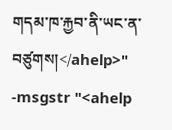གདམ་ཁ་རྐྱབ་ནི་ཡང་ན་ བཙུགས།</ahelp>"
-msgstr "<ahelp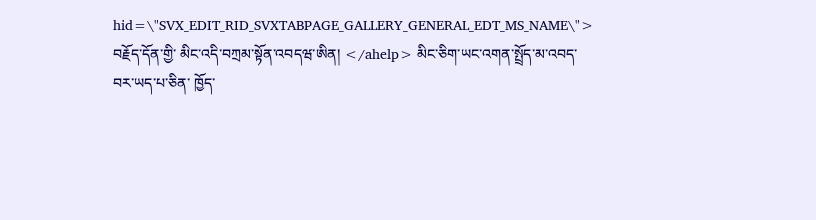hid=\"SVX_EDIT_RID_SVXTABPAGE_GALLERY_GENERAL_EDT_MS_NAME\"> བརྗོད་དོན་གྱི་ མིང་འདི་བཀྲམ་སྟོན་འབདཝ་ཨིན། </ahelp> མིང་ཅིག་ཡང་འགན་སྤྲོད་མ་འབད་བར་ཡད་པ་ཅིན་ ཁྱོད་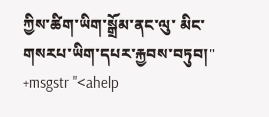ཀྱིས་ཚིག་ཡིག་སྒྲོམ་ནང་ལུ་ མིང་གསརཔ་ཡིག་དཔར་རྐྱབས་བཏུབ།"
+msgstr "<ahelp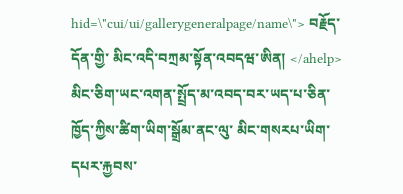hid=\"cui/ui/gallerygeneralpage/name\"> བརྗོད་དོན་གྱི་ མིང་འདི་བཀྲམ་སྟོན་འབདཝ་ཨིན། </ahelp> མིང་ཅིག་ཡང་འགན་སྤྲོད་མ་འབད་བར་ཡད་པ་ཅིན་ ཁྱོད་ཀྱིས་ཚིག་ཡིག་སྒྲོམ་ནང་ལུ་ མིང་གསརཔ་ཡིག་དཔར་རྐྱབས་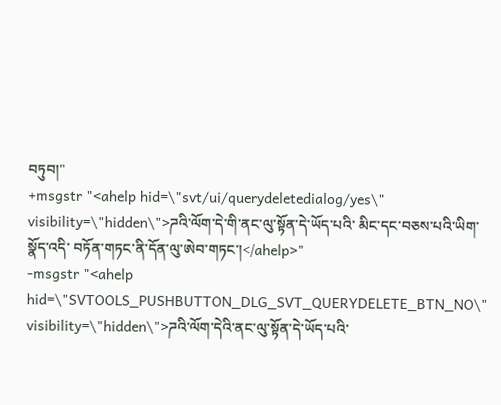བཏུབ།"
+msgstr "<ahelp hid=\"svt/ui/querydeletedialog/yes\" visibility=\"hidden\">ཌའི་ལོག་དེ་གི་ནང་ལུ་སྟོན་དེ་ཡོད་པའི་ མིང་དང་བཅས་པའི་ཡིག་སྣོད་འདི་ བཏོན་གཏང་ནི་དོན་ལུ་ཨེབ་གཏང་།</ahelp>"
-msgstr "<ahelp hid=\"SVTOOLS_PUSHBUTTON_DLG_SVT_QUERYDELETE_BTN_NO\" visibility=\"hidden\">ཌའི་ལོག་དེའི་ནང་ལུ་སྟོན་དེ་ཡོད་པའི་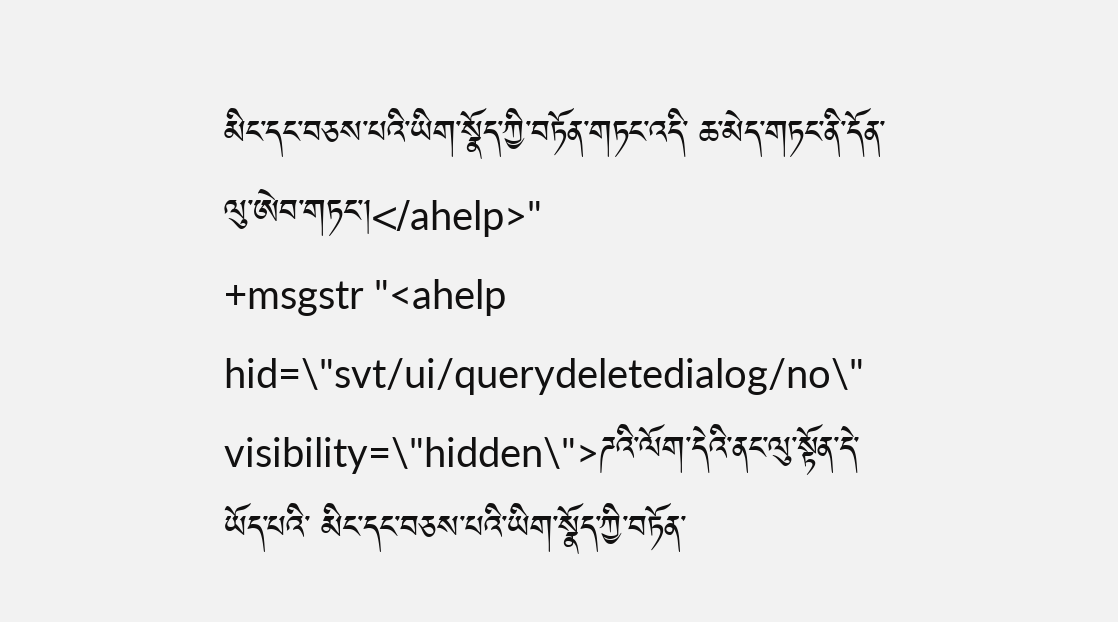མིང་དང་བཅས་པའི་ཡིག་སྣོད་ཀྱི་བཏོན་གཏང་འདི་ ཆ་མེད་གཏང་ནི་དོན་ལུ་ཨེབ་གཏང་།</ahelp>"
+msgstr "<ahelp hid=\"svt/ui/querydeletedialog/no\" visibility=\"hidden\">ཌའི་ལོག་དེའི་ནང་ལུ་སྟོན་དེ་ཡོད་པའི་ མིང་དང་བཅས་པའི་ཡིག་སྣོད་ཀྱི་བཏོན་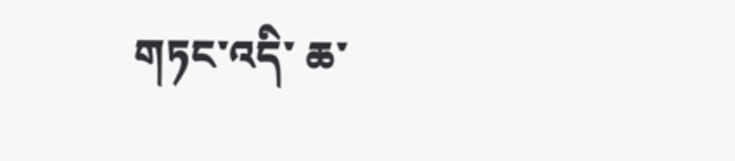གཏང་འདི་ ཆ་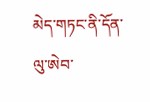མེད་གཏང་ནི་དོན་ལུ་ཨེབ་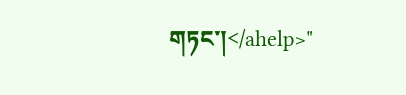གཏང་།</ahelp>"